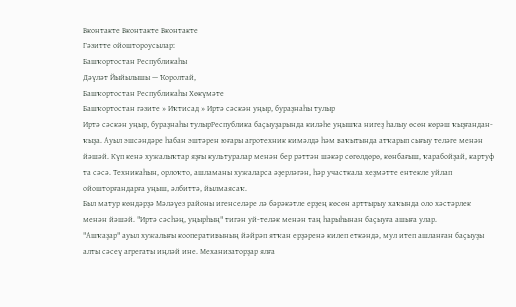Вконтакте Вконтакте Вконтакте
Гәзитте ойоштороусылар:
Башҡортостан Республикаһы
Дәүләт Йыйылышы — Ҡоролтай,
Башҡортостан Республикаһы Хөкүмәте
Башҡортостан гәзите » Иҡтисад » Иртә сәскән уңыр, бураҙнаһы тулыр
Иртә сәскән уңыр, бураҙнаһы тулырРеспублика баҫыуҙарында киләһе уңышҡа нигеҙ һалыу өсөн көрәш ҡыҙғандан-ҡыҙа. Ауыл эшсәндәре һабан эштәрен юғары агротехник кимәлдә һәм ваҡытында атҡарып сығыу теләге менән йәшәй. Күп кенә хужалыҡтар яҙғы культуралар менән бер рәттән шәкәр сөгөлдөрө, көнбағыш, ҡарабойҙай, картуф та сәсә. Техникаһын, орлоҡто, ашламаны хужаларса әҙерләгән, һәр участкала хеҙмәтте ентекле уйлап ойошторғандарға уңыш, әлбиттә, йылмаясаҡ.
Был матур көндәрҙә Мәләүез районы игенселәре лә бәрәкәтле ерҙең көсөн арттырыу хаҡында оло хәстәрлек менән йәшәй. "Иртә сәсһәң, уңырһың" тигән уй-теләк менән таң һарыһынан баҫыуға ашыға улар.
"Ашҡаҙар" ауыл хужалығы кооперативының йәйрәп ятҡан ерҙәренә килеп еткәндә, мул итеп ашланған баҫыуҙы алты сәсеү агрегаты иңләй ине. Механизаторҙар ялға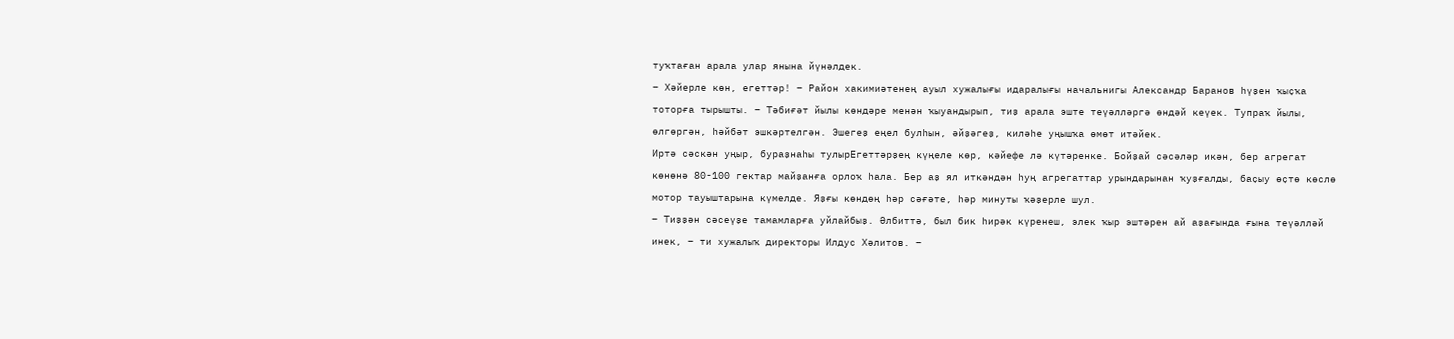туҡтаған арала улар янына йүнәлдек.
– Хәйерле көн, егеттәр! – Район хакимиәтенең ауыл хужалығы идаралығы начальнигы Александр Баранов һүҙен ҡыҫҡа тоторға тырышты. – Тәбиғәт йылы көндәре менән ҡыуандырып, тиҙ арала эште теүәлләргә өндәй кеүек. Тупраҡ йылы, өлгөргән, һәйбәт эшкәртелгән. Эшегеҙ еңел булһын, әйҙәгеҙ, киләһе уңышҡа өмөт итәйек.
Иртә сәскән уңыр, бураҙнаһы тулырЕгеттәрҙең күңеле көр, кәйефе лә күтәренке. Бойҙай сәсәләр икән, бер агрегат көнөнә 80-100 гектар майҙанға орлоҡ һала. Бер аҙ ял иткәндән һуң агрегаттар урындарынан ҡуҙғалды, баҫыу өҫтө көслө мотор тауыштарына күмелде. Яҙғы көндөң һәр сәғәте, һәр минуты ҡәҙерле шул.
– Тиҙҙән сәсеүҙе тамамларға уйлайбыҙ. Әлбиттә, был бик һирәк күренеш, элек ҡыр эштәрен ай аҙағында ғына теүәлләй инек, – ти хужалыҡ директоры Илдус Хәлитов. –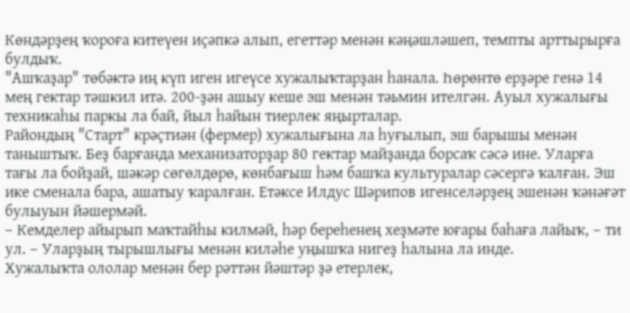Көндәрҙең ҡороға китеүен иҫәпкә алып, егеттәр менән кәңәшләшеп, темпты арттырырға булдыҡ.
"Ашҡаҙар" төбәктә иң күп иген игеүсе хужалыҡтарҙан һанала. Һөрөнтө ерҙәре генә 14 мең гектар тәшкил итә. 200-ҙән ашыу кеше эш менән тәьмин ителгән. Ауыл хужалығы техникаһы паркы ла бай, йыл һайын тиерлек яңырталар.
Райондың "Старт" крәҫтиән (фермер) хужалығына ла һуғылып, эш барышы менән таныштыҡ. Беҙ барғанда механизаторҙар 80 гектар майҙанда борсаҡ сәсә ине. Уларға тағы ла бойҙай, шәкәр сөгөлдөрө, көнбағыш һәм башҡа культуралар сәсергә ҡалған. Эш ике сменала бара, ашатыу ҡаралған. Етәксе Илдус Шәрипов игенселәрҙең эшенән ҡәнәғәт булыуын йәшермәй.
– Кемделер айырып маҡтайһы килмәй, һәр береһенең хеҙмәте юғары баһаға лайыҡ, – ти ул. – Уларҙың тырышлығы менән киләһе уңышҡа нигеҙ һалына ла инде.
Хужалыҡта ололар менән бер рәттән йәштәр ҙә етерлек,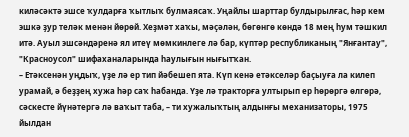киләсәктә эшсе ҡулдарға ҡытлыҡ булмаясаҡ. Уңайлы шарттар булдырылғас, һәр кем эшкә ҙур теләк менән йөрөй. Хеҙмәт хаҡы, мәҫәлән, бөгөнгө көндә 18 мең һум тәшкил итә. Ауыл эшсәндәренә ял итеү мөмкинлеге лә бар, күптәр республиканың "Янғантау", "Красноусол" шифаханаларында һаулығын нығытҡан.
– Етәксенән уңдыҡ, үҙе лә ер тип йәбешеп ята. Күп кенә етәкселәр баҫыуға ла килеп урамай, ә беҙҙең хужа һәр саҡ һабанда. Үҙе лә тракторға ултырып ер һөрөргә өлгөрә, сәскесте йүнәтергә лә ваҡыт таба, – ти хужалыҡтың алдынғы механизаторы, 1975 йылдан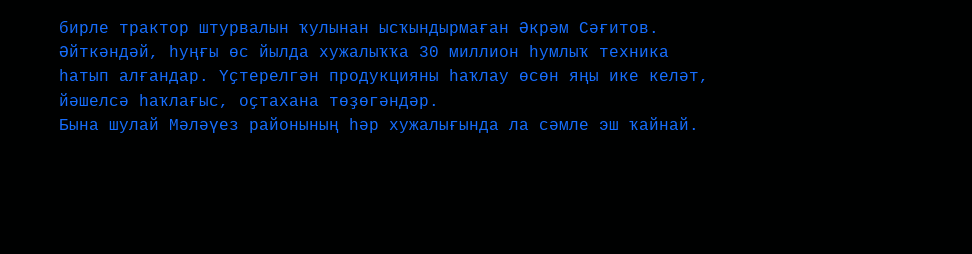бирле трактор штурвалын ҡулынан ысҡындырмаған Әкрәм Сәғитов.
Әйткәндәй, һуңғы өс йылда хужалыҡҡа 30 миллион һумлыҡ техника һатып алғандар. Үҫтерелгән продукцияны һаҡлау өсөн яңы ике келәт, йәшелсә һаҡлағыс, оҫтахана төҙөгәндәр.
Бына шулай Мәләүез районының һәр хужалығында ла сәмле эш ҡайнай.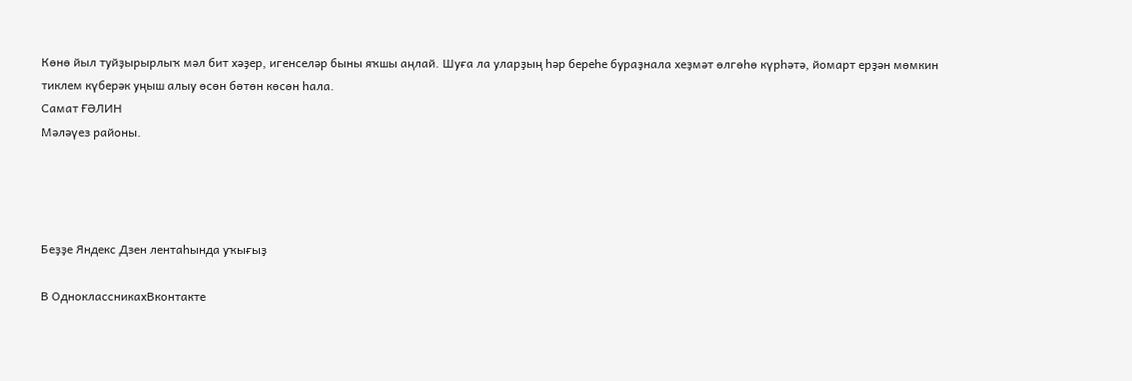Көнө йыл туйҙырырлыҡ мәл бит хәҙер, игенселәр быны яҡшы аңлай. Шуға ла уларҙың һәр береһе бураҙнала хеҙмәт өлгөһө күрһәтә, йомарт ерҙән мөмкин тиклем күберәк уңыш алыу өсөн бөтөн көсөн һала.
Самат ҒӘЛИН
Мәләүез районы.




Беҙҙе Яндекс Дзен лентаһында уҡығыҙ

В ОдноклассникахВконтакте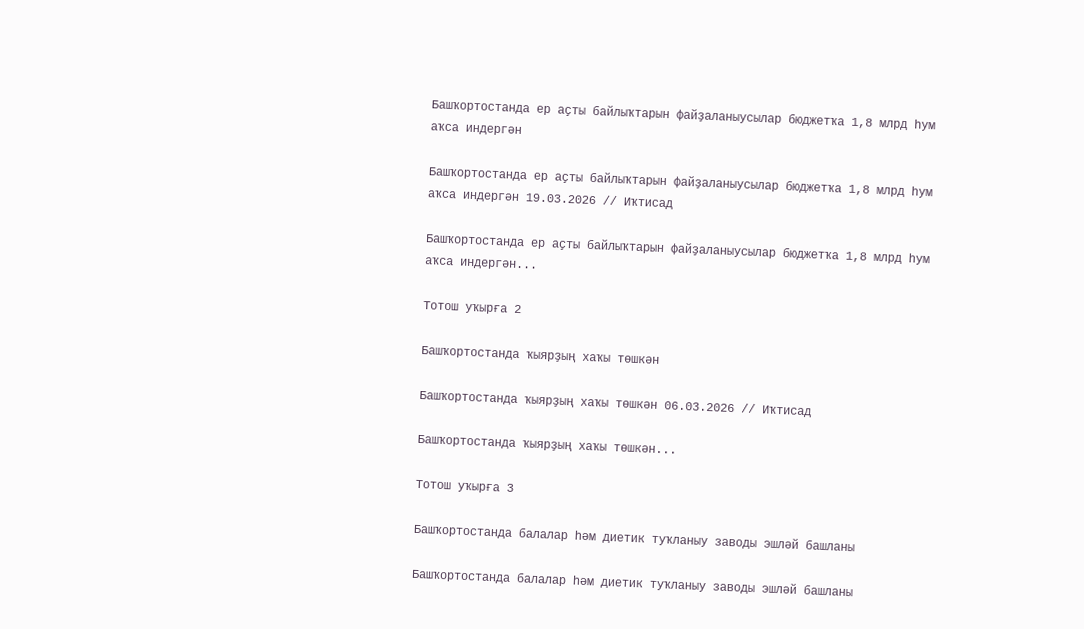Башҡортостанда ер аҫты байлыҡтарын файҙаланыусылар бюджетҡа 1,8 млрд һум аҡса индергән

Башҡортостанда ер аҫты байлыҡтарын файҙаланыусылар бюджетҡа 1,8 млрд һум аҡса индергән 19.03.2026 // Иҡтисад

Башҡортостанда ер аҫты байлыҡтарын файҙаланыусылар бюджетҡа 1,8 млрд һум аҡса индергән...

Тотош уҡырға 2

Башҡортостанда ҡыярҙың хаҡы төшкән

Башҡортостанда ҡыярҙың хаҡы төшкән 06.03.2026 // Иҡтисад

Башҡортостанда ҡыярҙың хаҡы төшкән...

Тотош уҡырға 3

Башҡортостанда балалар һәм диетик туҡланыу заводы эшләй башланы

Башҡортостанда балалар һәм диетик туҡланыу заводы эшләй башланы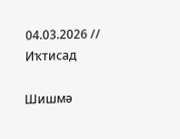04.03.2026 // Иҡтисад

Шишмә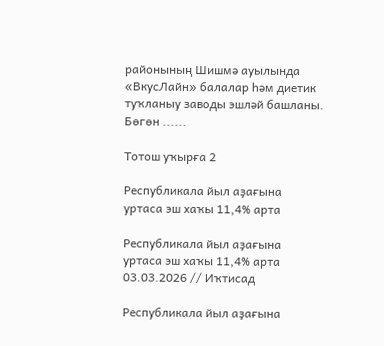районының Шишмә ауылында «ВкусЛайн» балалар һәм диетик туҡланыу заводы эшләй башланы. Бөгөн ......

Тотош уҡырға 2

Республикала йыл аҙағына уртаса эш хаҡы 11,4% арта

Республикала йыл аҙағына уртаса эш хаҡы 11,4% арта 03.03.2026 // Иҡтисад

Республикала йыл аҙағына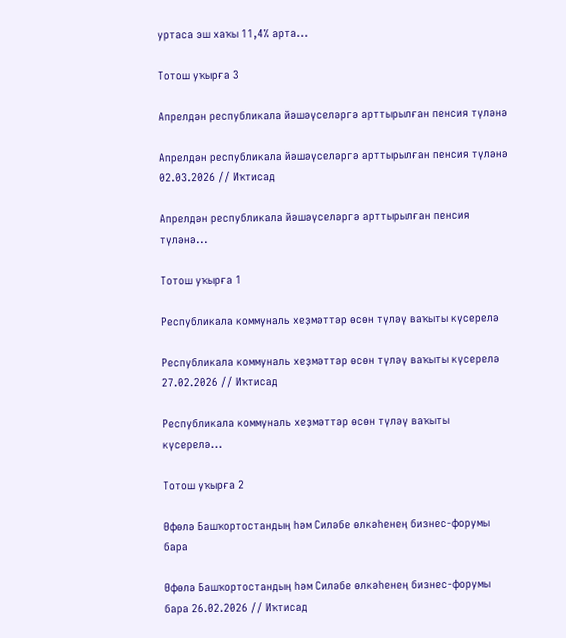уртаса эш хаҡы 11,4% арта...

Тотош уҡырға 3

Апрелдән республикала йәшәүселәргә арттырылған пенсия түләнә

Апрелдән республикала йәшәүселәргә арттырылған пенсия түләнә 02.03.2026 // Иҡтисад

Апрелдән республикала йәшәүселәргә арттырылған пенсия түләнә...

Тотош уҡырға 1

Республикала коммуналь хеҙмәттәр өсөн түләү ваҡыты күсерелә

Республикала коммуналь хеҙмәттәр өсөн түләү ваҡыты күсерелә 27.02.2026 // Иҡтисад

Республикала коммуналь хеҙмәттәр өсөн түләү ваҡыты күсерелә...

Тотош уҡырға 2

Өфөлә Башҡортостандың һәм Силәбе өлкәһенең бизнес-форумы бара

Өфөлә Башҡортостандың һәм Силәбе өлкәһенең бизнес-форумы бара 26.02.2026 // Иҡтисад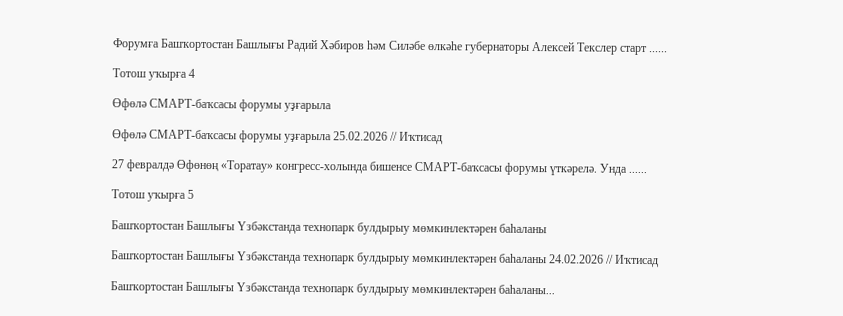Форумға Башҡортостан Башлығы Радий Хәбиров һәм Силәбе өлкәһе губернаторы Алексей Текслер старт ......

Тотош уҡырға 4

Өфөлә СМАРТ-баҡсасы форумы уҙғарыла

Өфөлә СМАРТ-баҡсасы форумы уҙғарыла 25.02.2026 // Иҡтисад

27 февралдә Өфөнөң «Торатау» конгресс-холында бишенсе СМАРТ-баҡсасы форумы үткәрелә. Унда ......

Тотош уҡырға 5

Башҡортостан Башлығы Үзбәкстанда технопарк булдырыу мөмкинлектәрен баһаланы

Башҡортостан Башлығы Үзбәкстанда технопарк булдырыу мөмкинлектәрен баһаланы 24.02.2026 // Иҡтисад

Башҡортостан Башлығы Үзбәкстанда технопарк булдырыу мөмкинлектәрен баһаланы...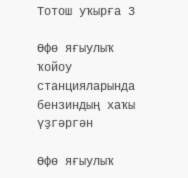Тотош уҡырға 3

Өфө яғыулыҡ ҡойоу станцияларында бензиндың хаҡы үҙгәргән

Өфө яғыулыҡ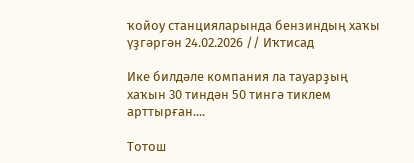ҡойоу станцияларында бензиндың хаҡы үҙгәргән 24.02.2026 // Иҡтисад

Ике билдәле компания ла тауарҙың хаҡын 30 тиндән 50 тингә тиклем арттырған....

Тотош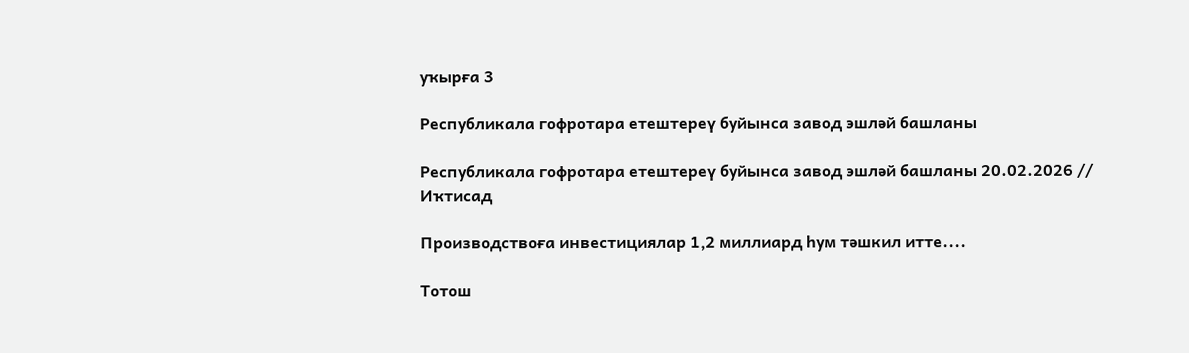уҡырға 3

Республикала гофротара етештереү буйынса завод эшләй башланы

Республикала гофротара етештереү буйынса завод эшләй башланы 20.02.2026 // Иҡтисад

Производствоға инвестициялар 1,2 миллиард һум тәшкил итте....

Тотош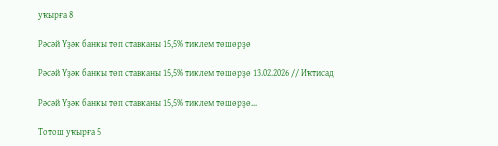уҡырға 8

Рәсәй Үҙәк банкы төп ставканы 15,5% тиклем төшөрҙө

Рәсәй Үҙәк банкы төп ставканы 15,5% тиклем төшөрҙө 13.02.2026 // Иҡтисад

Рәсәй Үҙәк банкы төп ставканы 15,5% тиклем төшөрҙө...

Тотош уҡырға 5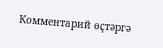Комментарий өҫтәргә